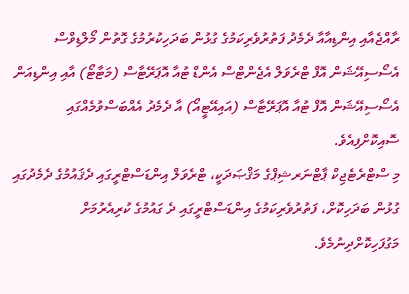ރާއްޖެއާއި އިންޑިއާއާ ދެމެދު ފަތުރުވެރިކަމުގެ ގުޅުން ބަދަހިކުރުމުގެ ގޮތުން މޯލްޑިވްސް އެސޯސިއޭޝަން އޮފް ޓްރެވަލް އެޖެންޓްސް އެންޑް ޓުއާ އޮޕަރޭޓާސް (މަޓާޓޯ) އާއި އިންޑިއަން އެސޯސިއޭޝަން އޮފް ޓުއާ އޮޕަރޭޓާސް (އައިއޭޓީއޯ) އާ ދެމެދު އެއްބަސްވުމެއްގައި ސޮއިކޮށްފިއެވެ.
މި ސްޓްރެޓެޖިކް ޕާޓްނަރޝިޕްގެ މަޤްޞަދަކީ، ޓްރެވަލް އިންޑަސްޓްރީގައި ދެޤައުމުގެ ދެމެދުގައި ގުޅުން ބަދަހިކޮށް، ފަތުރުވެރިކަމުގެ އިންޑަސްޓްރީގައި ދެ ގައުމުގެ ކުރިއެރުމަށް މަގުފަހިކޮށްދިނުމެވެ.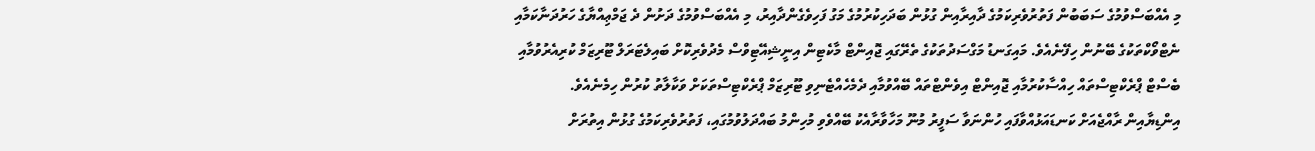މި އެއްބަސްވުމުގެ ސަބަބުން ފަތުރުވެރިކަމުގެ ދާއިރާއިން ގުޅުން ބަދަހިކުރުމުގެ މަގު ފަހިވެގެންދާއިރު، މި އެއްބަސްވުމުގެ ދަށުން ދެ ޖަމްޢިއްޔާގެ ހަރުދަނާކަމާއި ނެޓްވޯކްތަކުގެ ބޭނުން ހިފޭނެއެވެ. މައިގަނޑު މަގްސަދުތަކުގެ ތެރޭގައި ޖޮއިންޓް މާކެޓިން އިނީޝިއޭޓިވްސް މެދުވެރިކޮށް ބައިލެޓަރަލް ޓޫރިޒަމް ކުރިއެރުވުމާއި ބެސްޓް ޕްރެކްޓިސްތައް ހިއްސާކުރުމާއި ޖޮއިންޓް އިވެންޓްތައް ބޭއްވުމާއި ދެމެހެއްޓެނިވި ޓޫރިޒަމް ޕްރެކްޓިސްތަކަށް ވަކާލާތު ކުރުން ހިމެނެއެވެ.
އިންޑިޔާއިން ރާއްޖެއަށް ކަނޑައަޅުއްވާފައި ހުންނަވާ ސަފީރު މުނޫ މަހާވާރާއެކު ބޭއްވެވި މުހިންމު ބައްދަލުވުމުގައި، ފަތުރުވެރިކަމުގެ ގުޅުން އިތުރަށް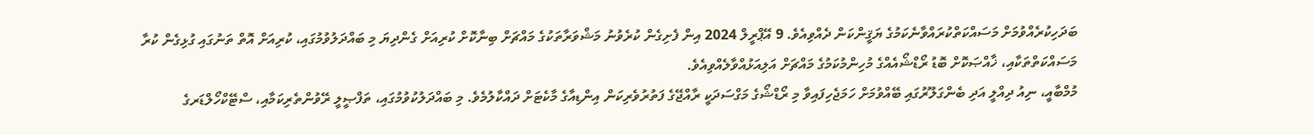ބަދަހިކުރެއްވުމަށް މަސައްކަތްކުރައްވާނެކަމުގެ ޔަޤީންކަން ދެއްވިއެވެ. 9 އޭޕްރީލް 2024 އިން ފެށިގެން ކުރެވުނު މަޝްވަރާތަކުގެ މައްޗަށް ބިނާކޮށް ކުރިއަށް ގެންދިޔަ މި ބައްދަލުވުމުގައި، ކުރިއަށް އޮތް ތަނުގައި ގުޅިގެން ކުރާ މަސައްކަތްތަކާއި، ޚާއްޞަކޮށް ބޮޑު ރޯޑްޝޯއެއްގެ މުހިންމުކަމުގެ މައްޗަށް އަލިއަޅުއްވާލެއްވިއެވެ.
މުމްބާއީ، ނިއު ދިއްލީ އަދި ބެންގަލޫރުގައި ބޭއްވުމަށް ހަމަޖެހިފައިވާ މި ރޯޑްޝޯގެ މަގްސަދަކީ ރާއްޖޭގެ ފަތުރުވެރިކަން އިންޑިއާގެ މާކެޓަށް ދައްކާލުމެވެ. މި ބައްދަލުކުވުމުގައި، ތަފްޞީލީ ރޭވުންތެރިކަމާއި، ސްޓޭކްހޯލްޑަރގެ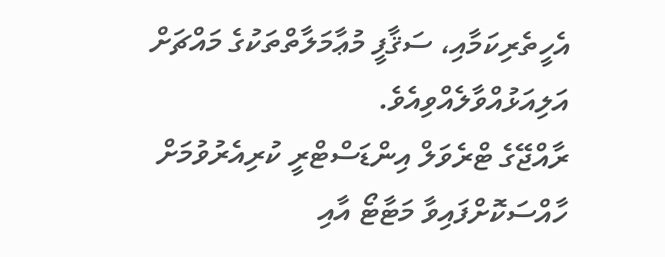އެހީތެރިކަމާއި، ސަޤާފީ މުޢާމަލާތްތަކުގެ މައްޗަށް އަލިއަޅުއްވާލެއްވިއެވެ.
ރާއްޖޭގެ ޓްރެވަލް އިންޑަސްޓްރީ ކުރިއެރުވުމަށް ހާއްސަކޮށްފައިވާ މަޓާޓޯ އާއި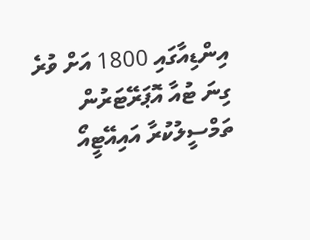އިންޑިއާގައި 1800 އަށް ވުރެ ގިނަ ޓުއާ އޮޕަރޭޓަރުން ތަމްސީލުކުރާ އައިއޭޓީއޯ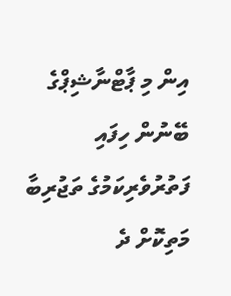އިން މި ޕާޓްނާޝިޕްގެ ބޭނުން ހިފައި ފަތުރުވެރިކަމުގެ ތަޖުރިބާ މަތިކޮށް ދެ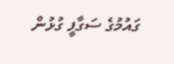ގައުމުގެ ސަގާފީ ގުޅުން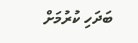ބަދަހި ކުރުމަށް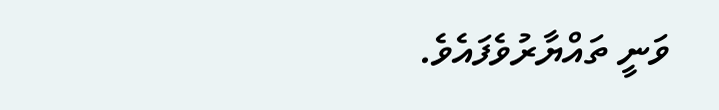ވަނީ ތައްޔާރުވެފައެވެ.